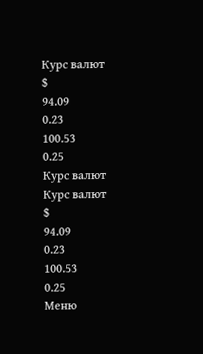Курс валют
$
94.09
0.23
100.53
0.25
Курс валют
Курс валют
$
94.09
0.23
100.53
0.25
Меню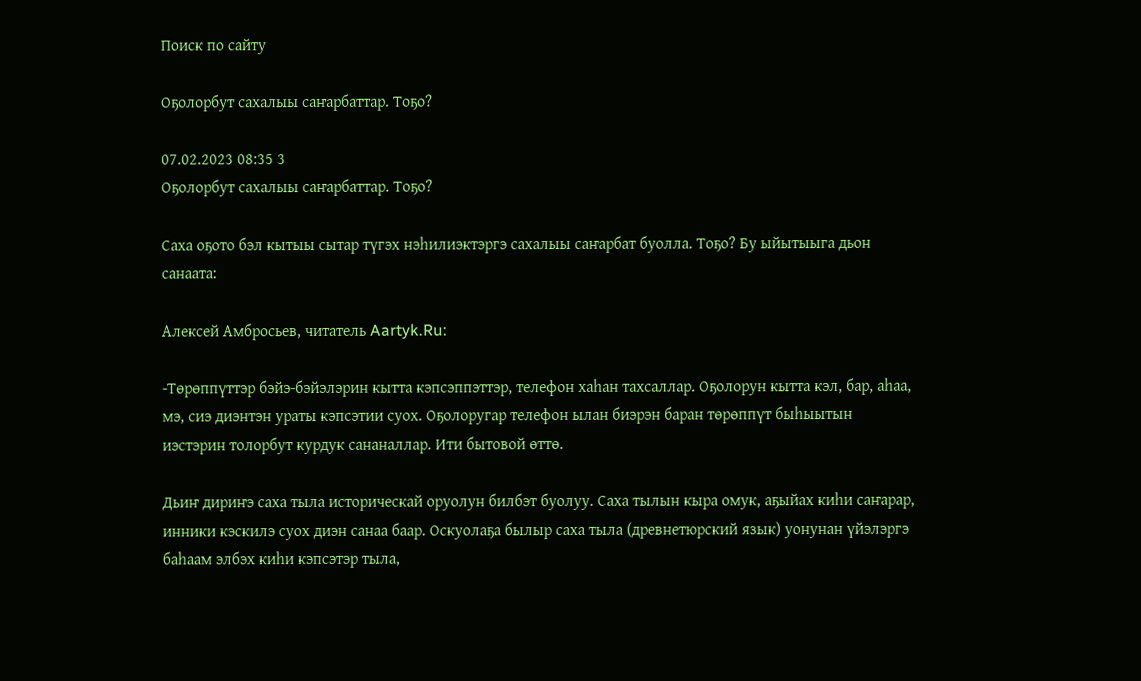Поиск по сайту

Оҕолорбут сахалыы саҥарбаттар. Тоҕо?

07.02.2023 08:35 3
Оҕолорбут сахалыы саҥарбаттар. Тоҕо?

Саха оҕото бэл кытыы сытар түгэх нэһилиэктэргэ сахалыы саҥарбат буолла. Тоҕо? Бу ыйытыыга дьон санаата:

Алексей Амбросьев, читатель Aartyk.Ru:

-Төрөппүттэр бэйэ-бэйэлэрин кытта кэпсэппэттэр, телефон хаһан тахсаллар. Оҕолорун кытта кэл, бар, аһаа, мэ, сиэ диэнтэн ураты кэпсэтии суох. Оҕолоругар телефон ылан биэрэн баран төрөппүт быһыытын иэстэрин толорбут курдук сананаллар. Ити бытовой өттө.

Дьиҥ дириҥэ саха тыла историческай оруолун билбэт буолуу. Саха тылын кыра омук, аҕыйах киһи саҥарар, инники кэскилэ суох диэн санаа баар. Оскуолаҕа былыр саха тыла (древнетюрский язык) уонунан үйэлэргэ баһаам элбэх киһи кэпсэтэр тыла,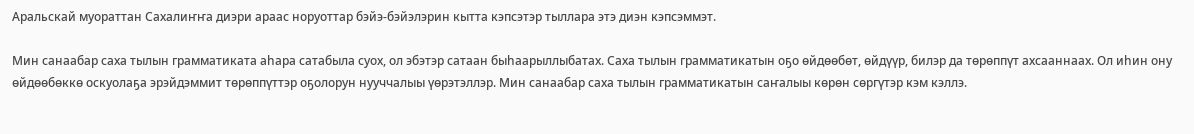Аральскай муораттан Сахалиҥҥа диэри араас норуоттар бэйэ-бэйэлэрин кытта кэпсэтэр тыллара этэ диэн кэпсэммэт.

Мин санаабар саха тылын грамматиката аһара сатабыла суох, ол эбэтэр сатаан быһаарыллыбатах. Саха тылын грамматикатын оҕо өйдөөбөт, өйдүүр, билэр да төрөппүт ахсааннаах. Ол иһин ону өйдөөбөккө оскуолаҕа эрэйдэммит төрөппүттэр оҕолорун нууччалыы үөрэтэллэр. Мин санаабар саха тылын грамматикатын саҥалыы көрөн сөргүтэр кэм кэллэ.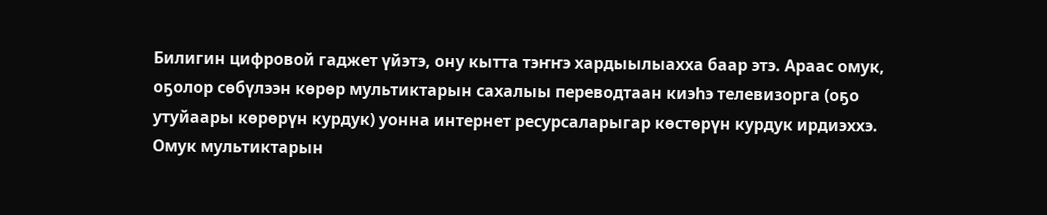Билигин цифровой гаджет үйэтэ, ону кытта тэҥҥэ хардыылыахха баар этэ. Араас омук, оҕолор сөбүлээн көрөр мультиктарын сахалыы переводтаан киэһэ телевизорга (оҕо утуйаары көрөрүн курдук) уонна интернет ресурсаларыгар көстөрүн курдук ирдиэххэ. Омук мультиктарын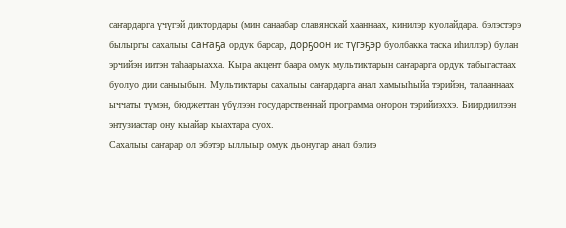саҥардарга үчүгэй диктордары (мин санаабар славянскай хааннаах, кинилэр куолайдара. бэлэстэрэ былыргы сахалыы саҥаҕа ордук барсар, дорҕоон ис түгэҕэр буолбакка таска иһиллэр) булан эрчийэн иитэн таһаарыахха. Кыра акцент баара омук мультиктарын саҥарарга ордук табыгастаах буолуо дии саныыбын. Мультиктары сахалыы саҥардарга анал хамыыһыйа тэрийэн, талааннаах ыччаты түмэн, бюджеттан үбүлээн государственнай программа оҥорон тэрийиэххэ. Биирдиилээн энтузиастар ону кыайар кыахтара суох.
Сахалыы саҥарар ол эбэтэр ыллыыр омук дьонугар анал бэлиэ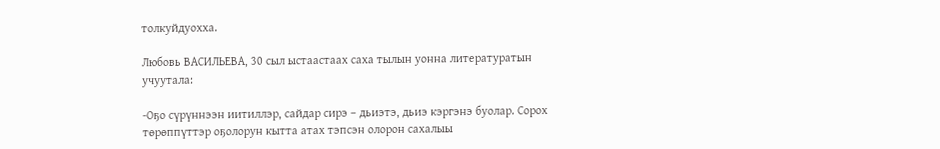толкуйдуохха.

Любовь ВАСИЛЬЕВА, 30 сыл ыстаастаах саха тылын уонна литературатын учуутала:

-Оҕо сүрүннээн иитиллэр, сайдар сирэ – дьиэтэ, дьиэ кэргэнэ буолар. Сорох төрөппүттэр оҕолорун кытта атах тэпсэн олорон сахалыы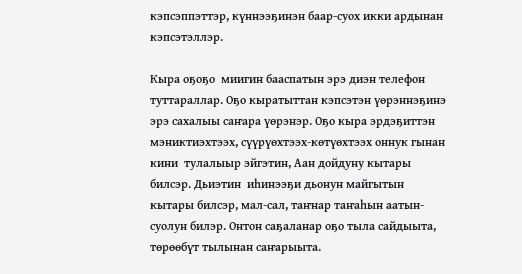кэпсэппэттэр, күннээҕинэн баар-суох икки ардынан  кэпсэтэллэр.

Кыра оҕоҕо  миигин бааспатын эрэ диэн телефон туттараллар. Оҕо кыратыттан кэпсэтэн үөрэннэҕинэ эрэ сахалыы саҥара үөрэнэр. Оҕо кыра эрдэҕиттэн мэниктиэхтээх, сүүрүөхтээх-көтүөхтээх оннук гынан кини  тулалыыр эйгэтин, Аан дойдуну кытары билсэр. Дьиэтин  иһинээҕи дьонун майгытын кытары билсэр, мал-сал, таҥнар таҥаһын аатын-суолун билэр. Онтон саҕаланар оҕо тыла сайдыыта, төрөөбүт тылынан саҥарыыта.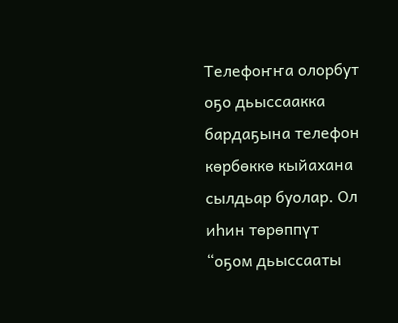Телефоҥҥа олорбут оҕо дьыссаакка бардаҕына телефон көрбөккө кыйахана сылдьар буолар. Ол иһин төрөппүт “оҕом дьыссааты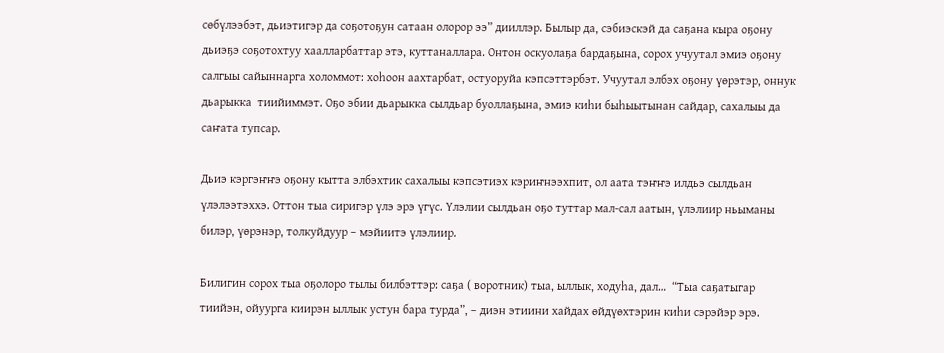сөбүлээбэт, дьиэтигэр да соҕотоҕун сатаан олорор ээ” дииллэр. Былыр да, сэбиэскэй да саҕана кыра оҕону дьиэҕэ соҕотохтуу хаалларбаттар этэ, куттаналлара. Онтон оскуолаҕа бардаҕына, сорох учуутал эмиэ оҕону салгыы сайыннарга холоммот: хоһоон аахтарбат, остуоруйа кэпсэттэрбэт. Учуутал элбэх оҕону үөрэтэр, оннук дьарыкка  тиийиммэт. Оҕо эбии дьарыкка сылдьар буоллаҕына, эмиэ киһи быһыытынан сайдар, сахалыы да саҥата тупсар.

Дьиэ кэргэҥҥэ оҕону кытта элбэхтик сахалыы кэпсэтиэх кэриҥнээхпит, ол аата тэҥҥэ илдьэ сылдьан үлэлээтэххэ. Оттон тыа сиригэр үлэ эрэ үгүс. Үлэлии сылдьан оҕо туттар мал-сал аатын, үлэлиир ньыманы билэр, үөрэнэр, толкуйдуур – мэйиитэ үлэлиир.

Билигин сорох тыа оҕолоро тылы билбэттэр: саҕа ( воротник) тыа, ыллык, ходуһа, дал…  “Тыа саҕатыгар тиийэн, ойуурга киирэн ыллык устун бара турда”, – диэн этиини хайдах өйдүөхтэрин киһи сэрэйэр эрэ.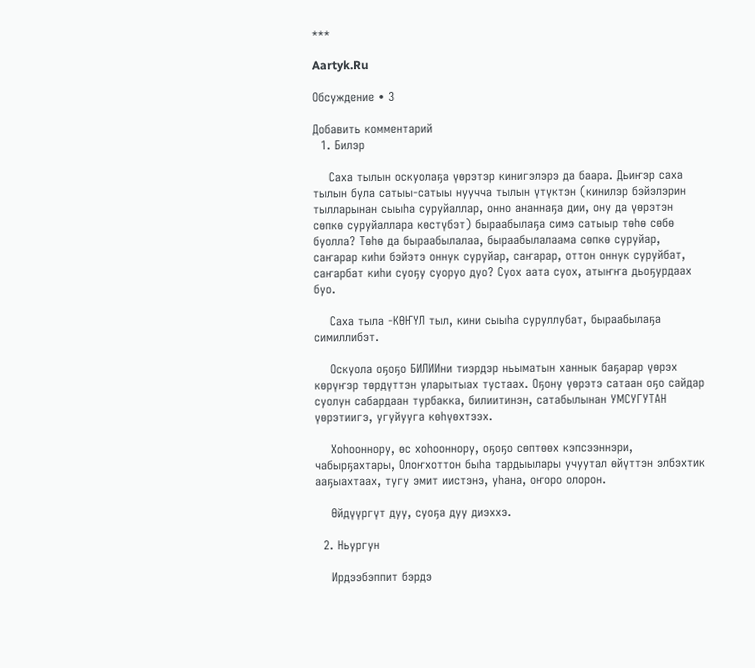***

Aartyk.Ru

Обсуждение • 3

Добавить комментарий
  1. Билэр

    Саха тылын оскуолаҕа үөрэтэр кинигэлэрэ да баара. Дьиҥэр саха тылын була сатыы-сатыы нуучча тылын үтүктэн (кинилэр бэйэлэрин тылларынан сыыһа суруйаллар, онно ананнаҕа дии, ону да үөрэтэн сөпкө суруйаллара көстүбэт) быраабылаҕа симэ сатыыр төһө сөбө буолла? Төһө да быраабылалаа, быраабылалаама сөпкө суруйар, саҥарар киһи бэйэтэ оннук суруйар, саҥарар, оттон оннук суруйбат, саҥарбат киһи суоҕу суоруо дуо? Суох аата суох, атыҥҥа дьоҕурдаах буо.

    Саха тыла -КӨҤҮЛ тыл, кини сыыһа суруллубат, быраабылаҕа симиллибэт.

    Оскуола оҕоҕо БИЛИИни тиэрдэр ньыматын ханнык баҕарар үөрэх көрүҥэр төрдүттэн уларытыах тустаах. Оҕону үөрэтэ сатаан оҕо сайдар суолун сабардаан турбакка, билиитинэн, сатабылынан УМСУГУТАН үөрэтиигэ, угуйууга көһүөхтээх.

    Хоһооннору, өс хоһооннору, оҕоҕо сөптөөх кэпсээннэри, чабырҕахтары, Олоҥхоттон быһа тардыылары учуутал өйүттэн элбэхтик ааҕыахтаах, тугу эмит иистэнэ, уһана, оҥоро олорон.

    Өйдүүргүт дуу, суоҕа дуу диэххэ.

  2. Ньургун

    Ирдээбэппит бэрдэ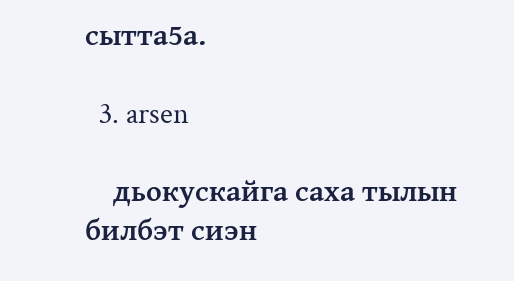сытта5а.

  3. arsen

    дьокускайга саха тылын билбэт сиэн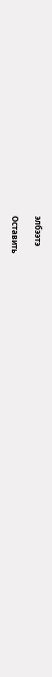элбээтэ

Оставить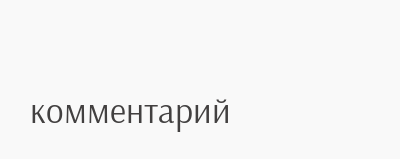комментарий